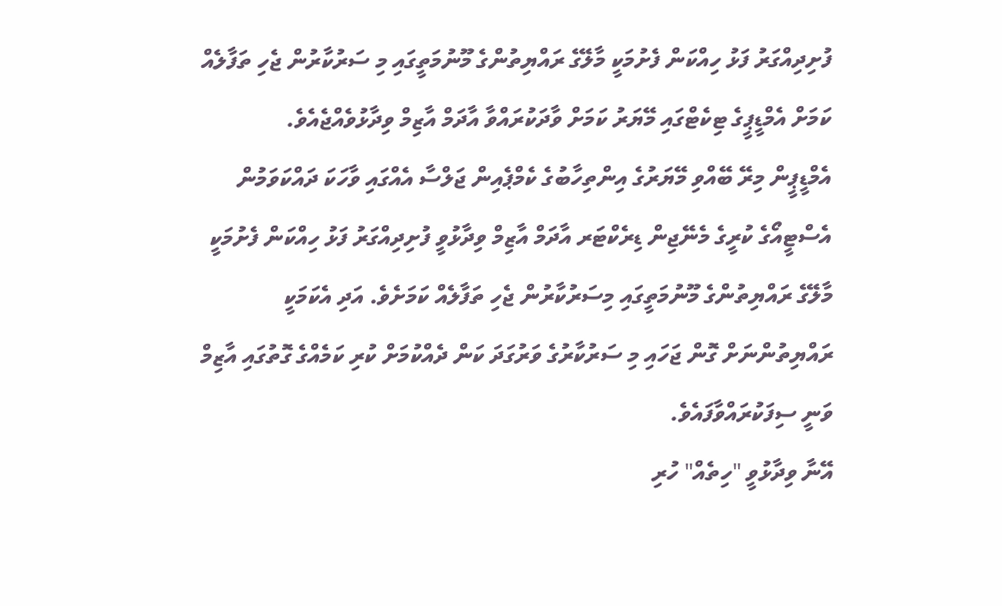ފުށިދިއްގަރު ފަޅު ހިއްކަން ފެށުމަކީ މާލޭގެ ރައްޔިތުންގެ މޫނުމަތީގައި މި ސަރުކާރުން ޖެހި ތަފާލެއް ކަމަށް އެމްޑީޕީގެ ޓިކެޓްގައި މޭޔަރު ކަމަށް ވާދަކުރައްވާ އާދަމް އާޒިމް ވިދާޅުވެއްޖެއެވެ.
އެމްޑީޕީން މިރޭ ބޭއްވި މޭޔަރުގެ އިންތިހާބުގެ ކެމްޕެއިން ޖަލްސާ އެއްގައި ވާހަކަ ދައްކަވަމުން އެސްޓީއޯގެ ކުރީގެ މެނޭޖިން ޑިރެކްޓަރ އާދަމް އާޒިމް ވިދާޅުވީ ފުށިދިއްގަރު ފަޅު ހިއްކަން ފެށުމަކީ މާލޭގެ ރައްޔިތުންގެ މޫނުމަތީގައި މިސަރުކާރުން ޖެހި ތަފާލެއް ކަމަށެވެ. އަދި އެކަމަކީ ރައްޔިތުންނަށް ގޮން ޖަހައި މި ސަރުކާރުގެ ވަރުގަދަ ކަން ދެއްކުމަށް ކުރި ކަމެއްގެ ގޮތުގައި އާޒިމް ވަނީ ސިފަކުރައްވާފައެވެ.
އޭނާ ވިދާޅުވީ "ހިތެއް" ހުރި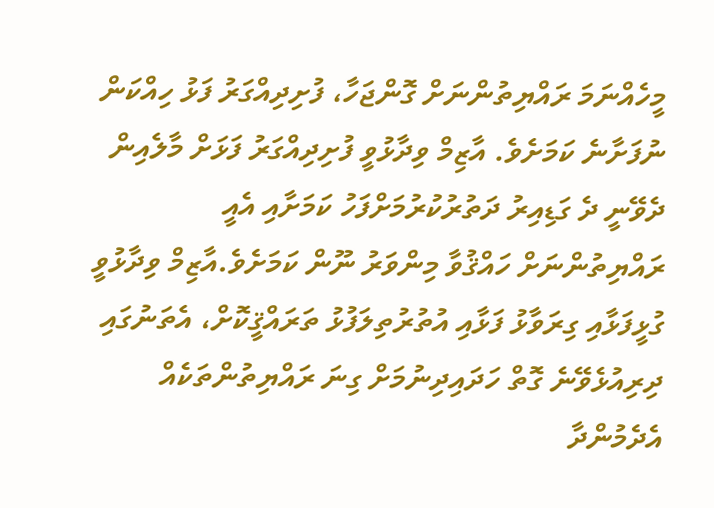މީހެއްނަމަ ރައްޔިތުންނަށް ގޮންޖަހާ، ފުށިދިއްގަރު ފަޅު ހިއްކަން ނުފަށާނެ ކަމަށެވެ. އާޒިމް ވިދާޅުވީ ފުށިދިއްގަރު ފަޅަށް މާލެއިން ދެވޭނީ ދެ ގަޑިއިރު ދަތުރުކުރުމަށްފަހު ކަމަށާއި އެއީ ރައްޔިތުންނަށް ހައްޤުވާ މިންވަރު ނޫން ކަމަށެވެ.އާޒިމް ވިދާޅުވީ ގުޅީފަޅާއި ގިރަވާޅު ފަޅާއި އުތުރުތިލަފުޅު ތަރައްޤީކޮށް، އެތަނުގައި ދިރިއުޅެވޭނެ ގޮތް ހަދައިދިނުމަށް ގިނަ ރައްޔިތުންތަކެއް އެދެމުންދާ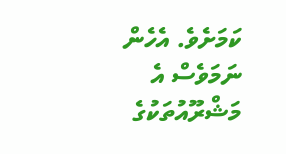ކަމަށެވެ. އެހެން ނަމަވެސް އެ މަޝްރޫއުތަކުގެ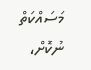މަސައްކަތް ނުކޮށް،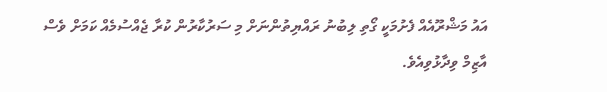އައު މަޝްރޫއެއް ފެށުމަކީ ގޯތި ލިބުނު ރައްޔިތުންނަށް މި ސަރުކާރުން ކުރާ ޖެއްސުމެއް ކަމަށް ވެސް އާޒިމް ވިދާޅުވިއެވެ.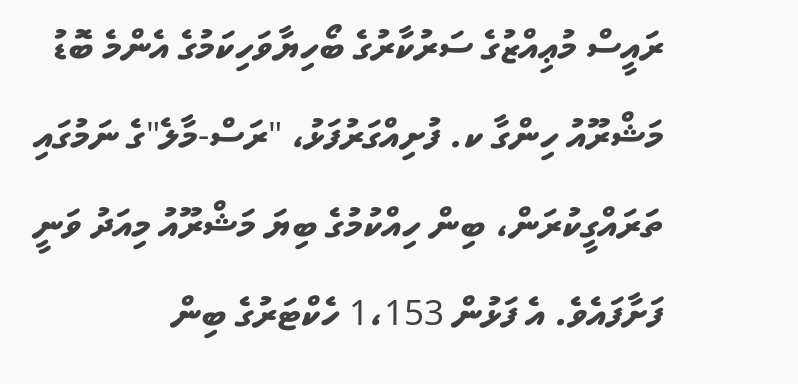ރައީސް މުޢިއްޒުގެ ސަރުކާރުގެ ބޯހިޔާވަހިކަމުގެ އެންމެ ބޮޑު މަޝްރޫއު ހިންގާ ކ. ފުށިއްގަރުފަޅު، "ރަސް-މާލެ"ގެ ނަމުގައި ތަރައްގީކުރަން، ބިން ހިއްކުމުގެ ބިޔަ މަޝްރޫއު މިއަދު ވަނީ ފަށާފައެވެ. އެ ފަޅުން 1،153 ހެކްޓަރުގެ ބިން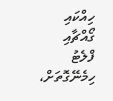ހިއްކައި ގޯއްޗާއި ފްލެޓު ހިމެނޭގޮތަށް،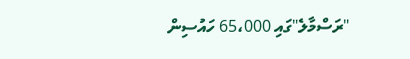"ރަސްމާލެ"ގައި 65،000 ހައުސިން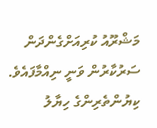މަޝްރޫއު ކުރިއަށްގެންދަން ސަރުކާރުން ވަނީ ނިއްމާފައެވެ.
ކިޔުންތެރިންގެ ހިޔާލު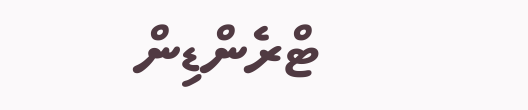ޓްރެންޑިން